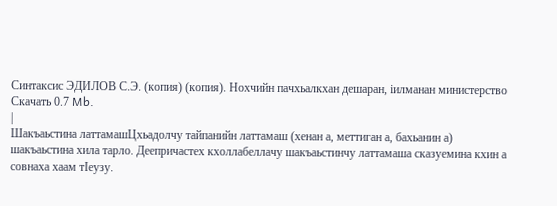Синтаксис ЭДИЛОВ С.Э. (копия) (копия). Нохчийн пачхьалкхан дешаран, iилманан министерство
Скачать 0.7 Mb.
|
Шакъаьстина латтамашЦхьадолчу тайпанийн латтамаш (хенан а, меттиган а, бахьанин а) шакъаьстина хила тарло. Деепричастех кхоллабеллачу шакъаьстинчу латтамаша сказуемина кхин а совнаха хаам тIеузу.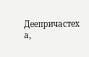Деепричастех а,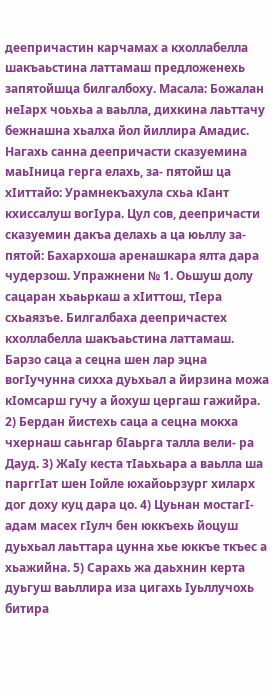деепричастин карчамах а кхоллабелла шакъаьстина латтамаш предложенехь запятойшца билгалбоху. Масала: Божалан неIарх чоьхьа а ваьлла, дихкина лаьттачу бежнашна хьалха йол йиллира Амадис. Нагахь санна деепричасти сказуемина маьIница герга елахь, за- пятойш ца хIиттайо: Урамнекъахула схьа кIант кхиссалуш вогIура. Цул сов, деепричасти сказуемин дакъа делахь а ца юьллу за- пятой: Бахархоша аренашкара ялта дара чудерзош. Упражнени № 1. Оьшуш долу сацаран хьаьркаш а хIиттош, тIера схьаязъе. Билгалбаха деепричастех кхоллабелла шакъаьстина латтамаш. Барзо саца а сецна шен лар эцна вогIучунна сихха дуьхьал а йирзина можа кIомсарш гучу а йохуш цергаш гажийра. 2) Бердан йистехь саца а сецна мокха чхернаш саьнгар бIаьрга талла вели- ра Дауд. 3) ЖаIу кеста тIаьхьара а ваьлла ша парггIат шен Iойле юхайоьрзург хиларх дог доху куц дара цо. 4) Цуьнан мостагI-адам масех гIулч бен юккъехь йоцуш дуьхьал лаьттара цунна хье юккъе ткъес а хьажийна. 5) Сарахь жа даьхнин керта дуьгуш ваьллира иза цигахь Iуьллучохь битира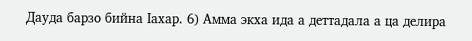Дауда барзо бийна Iахар. 6) Амма экха ида а деттадала а ца делира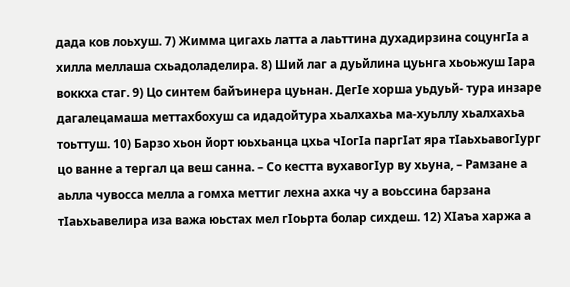дада ков лоьхуш. 7) Жимма цигахь латта а лаьттина духадирзина соцунгIа а хилла меллаша схьадоладелира. 8) Ший лаг а дуьйлина цуьнга хьоьжуш Iара воккха стаг. 9) Цо синтем байъинера цуьнан. ДегIе хорша уьдуьй- тура инзаре дагалецамаша меттахбохуш са идадойтура хьалхахьа ма-хуьллу хьалхахьа тоьттуш. 10) Барзо хьон йорт юьхьанца цхьа чIогIа паргIат яра тIаьхьавогIург цо ванне а тергал ца веш санна. – Со кестта вухавогIур ву хьуна, – Рамзане а аьлла чувосса мелла а гомха меттиг лехна ахка чу а воьссина барзана тIаьхьавелира иза важа юьстах мел гIоьрта болар сихдеш. 12) ХIаъа харжа а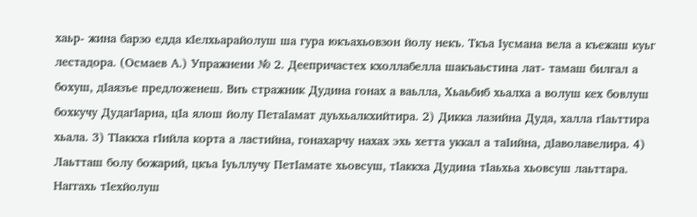хаьр- жина барзо едда кIелхьарайолуш ша гура юкъахьовзон йолу некъ. Ткъа Iусмана вела а къежаш куьг лестадора. (Осмаев А.) Упражнени № 2. Деепричастех кхоллабелла шакъаьстина лат- тамаш билгал а бохуш, дIаязъе предложенеш. Виъ стражник Дудина гонах а ваьлла, Хьаьбиб хьалха а волуш кех бовлуш бохкучу ДудагIарна, цIа ялош йолу ПетаIамат дуьхьалкхийтира. 2) Дикка лазийна Дуда, халла гIаьттира хьала. 3) ТIаккха гIийла корта а ластийна, гонахарчу нахах эхь хетта уккал а таIийна, дIаволавелира. 4) Лаьтташ болу божарий, цкъа Iуьллучу ПетIамате хьовсуш, тIаккха Дудина тIаьхьа хьовсуш лаьттара. Наггахь тIехйолуш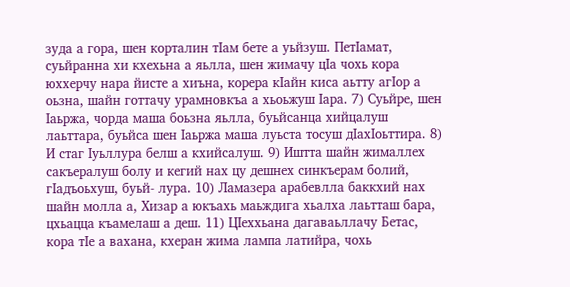зуда а гора, шен корталин тIам бете а уьйзуш. ПетIамат, суьйранна хи кхехьна а яьлла, шен жимачу цIа чохь кора юххерчу нара йисте а хиъна, корера кIайн киса аьтту агIор а оьзна, шайн готтачу урамновкъа а хьоьжуш Iара. 7) Суьйре, шен Iаьржа, чорда маша боьзна яьлла, буьйсанца хийцалуш лаьттара, буьйса шен Iаьржа маша луьста тосуш дIахIоьттира. 8) И стаг Iуьллура белш а кхийсалуш. 9) Иштта шайн жималлех сакъералуш болу и кегий нах цу дешнех синкъерам болий, гIадъоьхуш, буьй- лура. 10) Ламазера арабевлла баккхий нах шайн молла а, Хизар а юкъахь маьждига хьалха лаьтташ бара, цхьацца къамелаш а деш. 11) ЦIеххьана дагаваьллачу Бетас, кора тIе а вахана, кхеран жима лампа латийра, чохь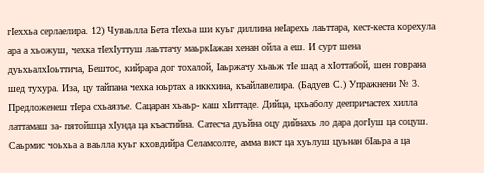гIеххьа серлаелира. 12) Чуваьлла Бета тIехьа ши куьг диллина неIарехь лаьттара, кест-кеста корехула ара а хьожуш, чехка тIехIуттуш лаьттачу маьркIажан хенан ойла а еш. И сурт шена дуьхьалхIоьттича, Бештос, кийрара дог тохалой, Iаьржачу хьаьж тIе шад а хIоттабой, шен говрана шед тухура. Иза, цу тайпана чехка юьртах а иккхина, къайлавелира. (Бадуев С.) Упражнени № 3. Предложенеш тIера схьаязъе. Сацаран хьаьр- каш хIиттаде. Дийца, цхьаболу деепричастех хилла латтамаш за- пятойшца хIунда ца къастийна. Сатесча дуьйна оцу дийнахь ло дара догIуш ца соцуш. Саьрмис чоьхьа а ваьлла куьг кховдийра Селамсолте, амма вист ца хуьлуш цуьнан бIаьра а ца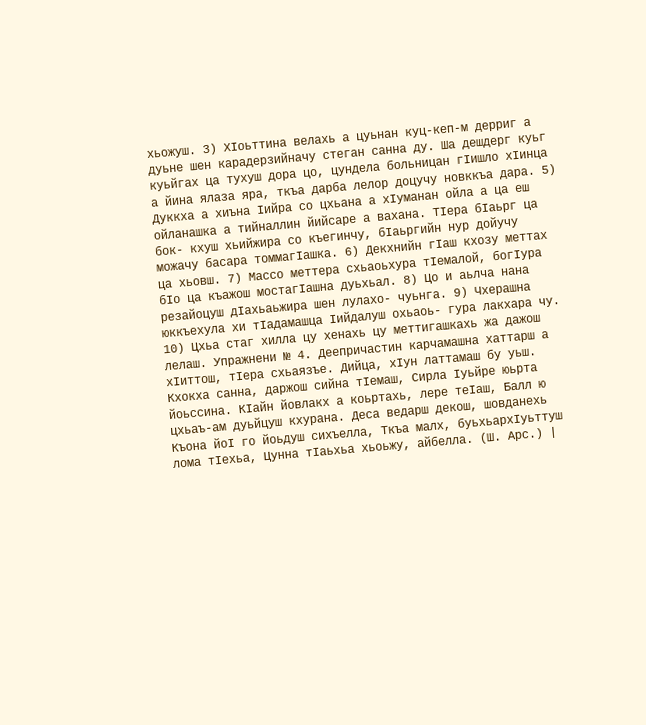хьожуш. 3) ХIоьттина велахь а цуьнан куц-кеп-м дерриг а дуьне шен карадерзийначу стеган санна ду. Ша дешдерг куьг куьйгах ца тухуш дора цо, цундела больницан гIишло хIинца а йина ялаза яра, ткъа дарба лелор доцучу новккъа дара. 5) Дуккха а хиъна Iийра со цхьана а хIуманан ойла а ца еш ойланашка а тийналлин йийсаре а вахана. ТIера бIаьрг ца бок- кхуш хьийжира со къегинчу, бIаьргийн нур дойучу можачу басара томмагIашка. 6) Декхнийн гIаш кхозу меттах ца хьовш. 7) Массо меттера схьаоьхура тIемалой, богIура бIо ца къажош мостагIашна дуьхьал. 8) Цо и аьлча нана резайоцуш дIахьаьжира шен лулахо- чуьнга. 9) Чхерашна юккъехула хи тIадамашца Iийдалуш охьаоь- гура лакхара чу. 10) Цхьа стаг хилла цу хенахь цу меттигашкахь жа дажош лелаш. Упражнени № 4. Деепричастин карчамашна хаттарш а хIиттош, тIера схьаязъе. Дийца, хIун латтамаш бу уьш. Кхокха санна, даржош сийна тIемаш, Сирла Iуьйре юьрта йоьссина. КIайн йовлакх а коьртахь, лере теIаш, Балл ю цхьаъ-ам дуьйцуш кхурана. Деса ведарш декош, шовданехь Къона йоI го йоьдуш сихъелла, Ткъа малх, буьхьархIуьттуш лома тIехьа, Цунна тIаьхьа хьоьжу, айбелла. (Ш. Арс.) |